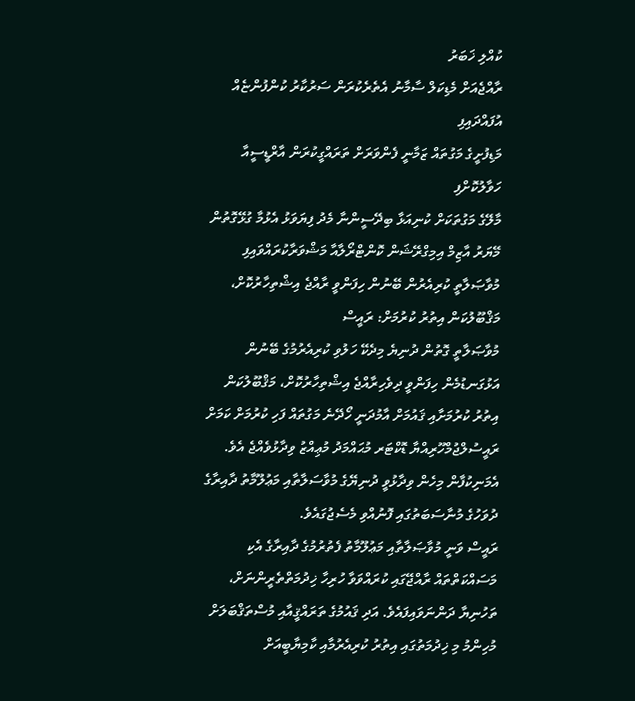ކުއްލި ޚަބަރު
ރާއްޖެއަށް މެޑިކަލް ސާމާނު އެތެރެކުރަން ސަރުކާރު ކުންފުންޏެއް އުފައްދައިފި
މަޑިފުށީގެ މަގުތައް ޒަމާނީ ފެންވަރަށް ތަރައްގީކުރަން އާރްޑީސީއާ ހަވާލުކޮށްފި
މާލޭގެ މަގުތަކަށް ކުނިއަޅާ ބިދޭސީންނާ މެދު ފިޔަވަޅު އެޅުމާ ގުޅޭގޮތުން މޭޔަރު އާޒިމް އިމިގްރޭޝަން ކޮންޓްރޯލާއާ މަޝްވަރާކުރައްވައިފި
މުވާޞަލާތީ ކުރިއެރުން ބޭނުން ހިފަންވީ ރާއްޖެ އިޝްތިހާރުކޮށް، މަޤްބޫލުކަން އިތުރު ކުރުމަށް: ރައީސް
މުވާޞަލާތީ ގޮތުން ދުނިޔެ މިދެކޭ ހަލުވި ކުރިއެރުމުގެ ބޭނުން އަޅުގަނޑުމެން ހިފަންވީ ދިވެހިރާއްޖެ އިޝްތިހާރުކޮށް، މަޤްބޫލުކަން އިތުރު ކުރުމަށާއި ޤައުމަށް އާމުދަނީ ހޯދޭނެ މަގުތައް ފަހި ކުރުމަށް ކަމަށް ރައީސުލްޖުމްހޫރިއްޔާ ޑޮކްޓަރ މުޙައްމަދު މުޢިއްޒު ވިދާޅުވެއްޖެ އެވެ.
އެމަނިކުފާން މިހެން ވިދާޅުވީ ދުނިޔޭގެ މުވާސަލާތާއި މަޢުލޫމާތު ދާއިރާގެ ދުވަހުގެ މުނާސަބަތުގައި ފޮނުއްވި މެސެޖުގައެވެ.
ރައީސް ވަނީ މުވާޞަލާތާއި މަޢުލޫމާތު ފެތުރުމުގެ ދާއިރާގެ އެކި މަސައްކަތްތައް ރާއްޖޭގައި ކުރައްވަވާ ހުރިހާ ޚިދުމަތްތެރީންނަށް، ތަހުނިޔާ ދަންނަވައިފައެވެ. އަދި ޤައުމުގެ ތަރައްޤީއާއި މުސްތަޤްބަލަށް މުހިންމު މި ޚިދުމަތުގައި އިތުރު ކުރިއެރުމާއި ކާމިޔާބީއަށް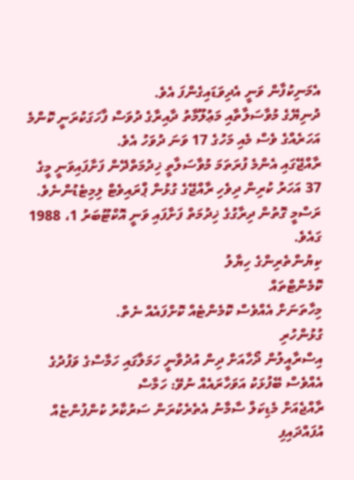އެމަނިކުފާން ވަނީ އެދިވަޑައިގެންފަ އެވެ.
ދުނިޔޭގެ މުވާސަލާތާއި މަޢުލޫމާތު ދާއިރާގެ ދުވަސް ފާހަގަކުރަނީ ކޮންމެ އަހަރެއްގެ ވެސް މެއި މަހުގެ 17 ވަނަ ދުވަހު އެވެ.
ރާއްޖޭގައި އެންމެ ފުރަތަމަ މުވާސަލާތީ ޚިދުމަތްދޭން ފަށާފައިވަނީ މީގެ 37 އަހަރު ކުރިން ދިވެހި ރާއްޖޭގެ ގުޅުން ޕްރައިވެޓް ލިމިޓެޑުންނެވެ. ރަސްމީ ގޮތުން ދިރާގުގެ ޚިދުމަތް ފަށާފައި ވަނީ އޮކްޓޫބަރު 1، 1988 ގައެވެ.
ކިޔުންތެރިންގެ ހިޔާލު
ކޮމެންޓްތައް
މިހާތަނަށް އެއްވެސް ކޮމެންޓެއް ކޮށްފައެއް ނެތް.
ގުޅުންހުރި
އިސްރާއީލުން ދޯހާއަށް ދިން އުދުވާނީ ހަމަލާގައި ހަމާސްގެ ވަފުދުގެ އެއްވެސް ބޭފުޅަކު އަވަހާރައެއް ނުވޭ: ހަމާސް
ރާއްޖެއަށް މެޑިކަލް ސާމާނު އެތެރެކުރަން ސަރުކާރު ކުންފުންޏެއް އުފައްދައިފި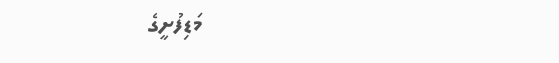މަޑިފުށީގެ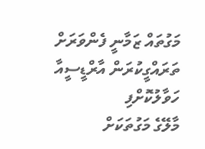މަގުތައް ޒަމާނީ ފެންވަރަށް ތަރައްގީކުރަން އާރްޑީސީއާ ހަވާލުކޮށްފި
މާލޭގެ މަގުތަކަށް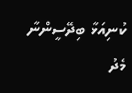ކުނިއަޅާ ބިދޭސީންނާ މެދު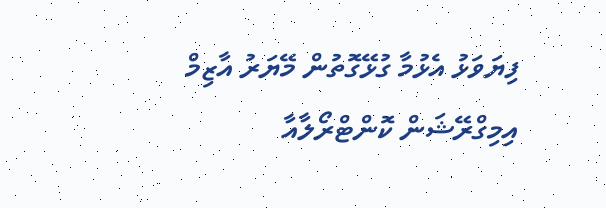ފިޔަވަޅު އެޅުމާ ގުޅޭގޮތުން މޭޔަރު އާޒިމް އިމިގްރޭޝަން ކޮންޓްރޯލާއާ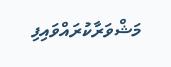މަޝްވަރާކުރައްވައިފި